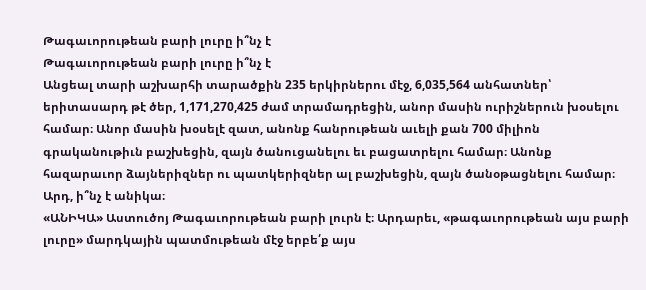Թագաւորութեան բարի լուրը ի՞նչ է
Թագաւորութեան բարի լուրը ի՞նչ է
Անցեալ տարի աշխարհի տարածքին 235 երկիրներու մէջ, 6,035,564 անհատներ՝ երիտասարդ թէ ծեր, 1,171,270,425 ժամ տրամադրեցին, անոր մասին ուրիշներուն խօսելու համար։ Անոր մասին խօսելէ զատ, անոնք հանրութեան աւելի քան 700 միլիոն գրականութիւն բաշխեցին, զայն ծանուցանելու եւ բացատրելու համար։ Անոնք հազարաւոր ձայներիզներ ու պատկերիզներ ալ բաշխեցին, զայն ծանօթացնելու համար։ Արդ, ի՞նչ է անիկա։
«ԱՆԻԿԱ» Աստուծոյ Թագաւորութեան բարի լուրն է։ Արդարեւ, «թագաւորութեան այս բարի լուրը» մարդկային պատմութեան մէջ երբե՛ք այս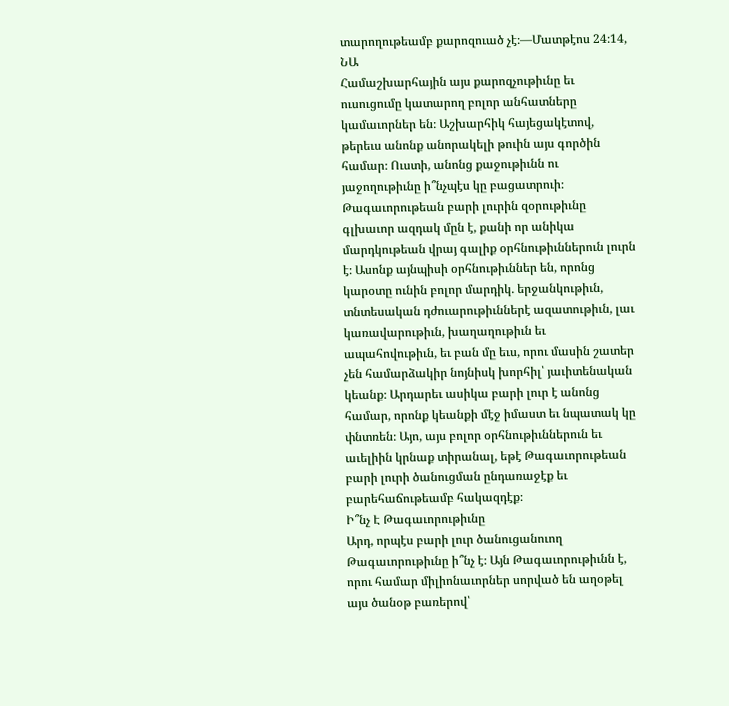տարողութեամբ քարոզուած չէ։—Մատթէոս 24։14, ՆԱ
Համաշխարհային այս քարոզչութիւնը եւ ուսուցումը կատարող բոլոր անհատները կամաւորներ են։ Աշխարհիկ հայեցակէտով, թերեւս անոնք անորակելի թուին այս գործին համար։ Ուստի, անոնց քաջութիւնն ու յաջողութիւնը ի՞նչպէս կը բացատրուի։ Թագաւորութեան բարի լուրին զօրութիւնը գլխաւոր ազդակ մըն է, քանի որ անիկա մարդկութեան վրայ գալիք օրհնութիւններուն լուրն է։ Ասոնք այնպիսի օրհնութիւններ են, որոնց կարօտը ունին բոլոր մարդիկ. երջանկութիւն, տնտեսական դժուարութիւններէ ազատութիւն, լաւ կառավարութիւն, խաղաղութիւն եւ ապահովութիւն, եւ բան մը եւս, որու մասին շատեր չեն համարձակիր նոյնիսկ խորհիլ՝ յաւիտենական կեանք։ Արդարեւ ասիկա բարի լուր է անոնց համար, որոնք կեանքի մէջ իմաստ եւ նպատակ կը փնտռեն։ Այո, այս բոլոր օրհնութիւններուն եւ աւելիին կրնաք տիրանալ, եթէ Թագաւորութեան բարի լուրի ծանուցման ընդառաջէք եւ բարեհաճութեամբ հակազդէք։
Ի՞նչ Է Թագաւորութիւնը
Արդ, որպէս բարի լուր ծանուցանուող Թագաւորութիւնը ի՞նչ է։ Այն Թագաւորութիւնն է, որու համար միլիոնաւորներ սորված են աղօթել այս ծանօթ բառերով՝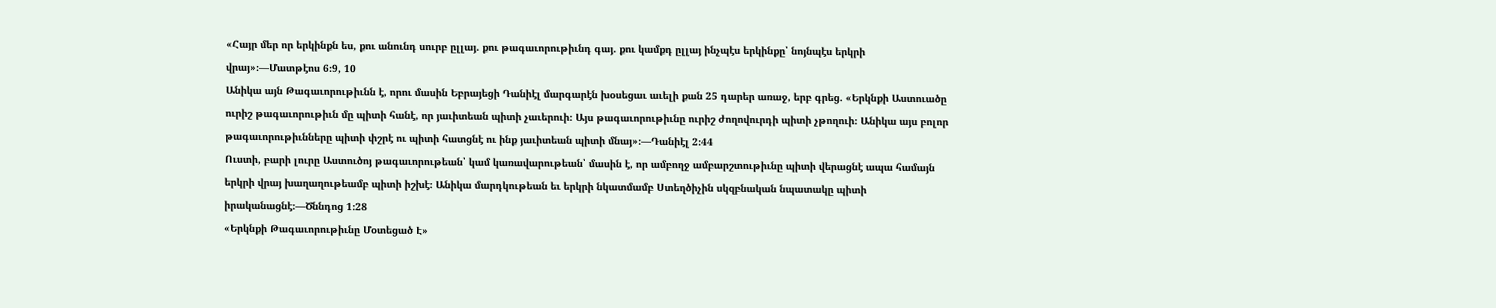«Հայր մեր որ երկինքն ես, քու անունդ սուրբ ըլլայ. քու թագաւորութիւնդ գայ. քու կամքդ ըլլայ ինչպէս երկինքը՝ նոյնպէս երկրի վրայ»։—Մատթէոս 6։9, 10
Անիկա այն Թագաւորութիւնն է, որու մասին Եբրայեցի Դանիէլ մարգարէն խօսեցաւ աւելի քան 25 դարեր առաջ, երբ գրեց. «Երկնքի Աստուածը ուրիշ թագաւորութիւն մը պիտի հանէ, որ յաւիտեան պիտի չաւերուի։ Այս թագաւորութիւնը ուրիշ ժողովուրդի պիտի չթողուի։ Անիկա այս բոլոր թագաւորութիւնները պիտի փշրէ ու պիտի հատցնէ ու ինք յաւիտեան պիտի մնայ»։—Դանիէլ 2։44
Ուստի, բարի լուրը Աստուծոյ թագաւորութեան՝ կամ կառավարութեան՝ մասին է, որ ամբողջ ամբարշտութիւնը պիտի վերացնէ ապա համայն երկրի վրայ խաղաղութեամբ պիտի իշխէ։ Անիկա մարդկութեան եւ երկրի նկատմամբ Ստեղծիչին սկզբնական նպատակը պիտի իրականացնէ։—Ծննդոց 1։28
«Երկնքի Թագաւորութիւնը Մօտեցած Է»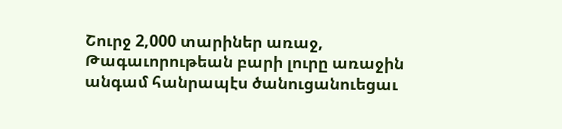Շուրջ 2,000 տարիներ առաջ, Թագաւորութեան բարի լուրը առաջին անգամ հանրապէս ծանուցանուեցաւ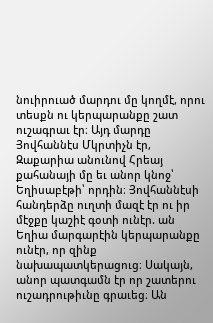նուիրուած մարդու մը կողմէ, որու տեսքն ու կերպարանքը շատ ուշագրաւ էր։ Այդ մարդը Յովհաննէս Մկրտիչն էր, Զաքարիա անունով Հրեայ քահանայի մը եւ անոր կնոջ՝ Եղիսաբէթի՝ որդին։ Յովհաննէսի հանդերձը ուղտի մազէ էր ու իր մէջքը կաշիէ գօտի ունէր. ան Եղիա մարգարէին կերպարանքը ունէր, որ զինք նախապատկերացուց։ Սակայն, անոր պատգամն էր որ շատերու ուշադրութիւնը գրաւեց։ Ան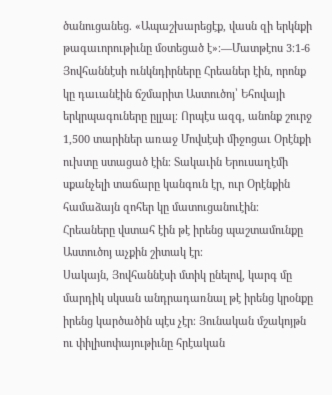ծանուցանեց. «Ապաշխարեցէք, վասն զի երկնքի թագաւորութիւնը մօտեցած է»։—Մատթէոս 3։1-6
Յովհաննէսի ունկնդիրները Հրեաներ էին, որոնք կը դաւանէին ճշմարիտ Աստուծոյ՝ Եհովայի երկրպագուները ըլլալ։ Որպէս ազգ, անոնք շուրջ 1,500 տարիներ առաջ Մովսէսի միջոցաւ Օրէնքի ուխտը ստացած էին։ Տակաւին Երուսաղէմի սքանչելի տաճարը կանգուն էր, ուր Օրէնքին համաձայն զոհեր կը մատուցանուէին։ Հրեաները վստահ էին թէ իրենց պաշտամունքը Աստուծոյ աչքին շիտակ էր։
Սակայն, Յովհաննէսի մտիկ ընելով, կարգ մը մարդիկ սկսան անդրադառնալ թէ իրենց կրօնքը իրենց կարծածին պէս չէր։ Յունական մշակոյթն ու փիլիսոփայութիւնը հրէական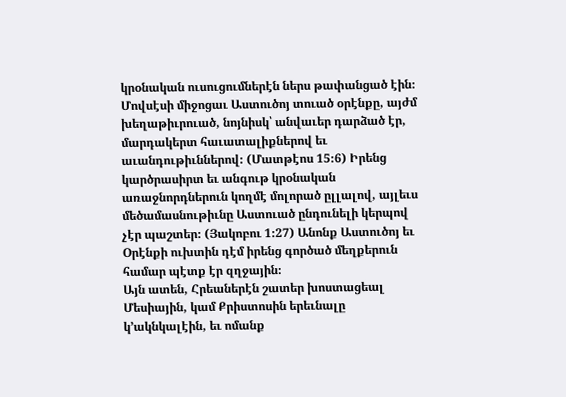կրօնական ուսուցումներէն ներս թափանցած էին։ Մովսէսի միջոցաւ Աստուծոյ տուած օրէնքը, այժմ խեղաթիւրուած, նոյնիսկ՝ անվաւեր դարձած էր, մարդակերտ հաւատալիքներով եւ աւանդութիւններով։ (Մատթէոս 15։6) Իրենց կարծրասիրտ եւ անգութ կրօնական առաջնորդներուն կողմէ մոլորած ըլլալով, այլեւս մեծամասնութիւնը Աստուած ընդունելի կերպով չէր պաշտեր։ (Յակոբու 1։27) Անոնք Աստուծոյ եւ Օրէնքի ուխտին դէմ իրենց գործած մեղքերուն համար պէտք էր զղջային։
Այն ատեն, Հրեաներէն շատեր խոստացեալ Մեսիային, կամ Քրիստոսին երեւնալը կ’ակնկալէին, եւ ոմանք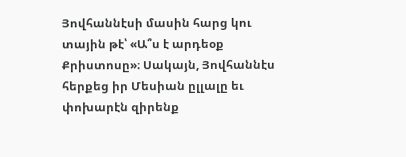Յովհաննէսի մասին հարց կու տային թէ՝ «Ա՞ս է արդեօք Քրիստոսը»։ Սակայն, Յովհաննէս հերքեց իր Մեսիան ըլլալը եւ փոխարէն զիրենք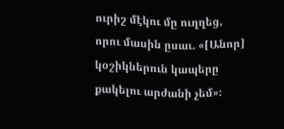ուրիշ մէկու մը ուղղեց, որու մասին ըսաւ. «[Անոր] կօշիկներուն կապերը քակելու արժանի չեմ»։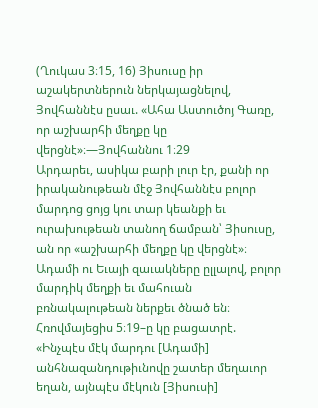(Ղուկաս 3։15, 16) Յիսուսը իր աշակերտներուն ներկայացնելով, Յովհաննէս ըսաւ. «Ահա Աստուծոյ Գառը, որ աշխարհի մեղքը կը վերցնէ»։—Յովհաննու 1։29
Արդարեւ, ասիկա բարի լուր էր, քանի որ իրականութեան մէջ Յովհաննէս բոլոր մարդոց ցոյց կու տար կեանքի եւ ուրախութեան տանող ճամբան՝ Յիսուսը, ան որ «աշխարհի մեղքը կը վերցնէ»։ Ադամի ու Եւայի զաւակները ըլլալով, բոլոր մարդիկ մեղքի եւ մահուան բռնակալութեան ներքեւ ծնած են։ Հռովմայեցիս 5։19–ը կը բացատրէ. «Ինչպէս մէկ մարդու [Ադամի] անհնազանդութիւնովը շատեր մեղաւոր եղան, այնպէս մէկուն [Յիսուսի]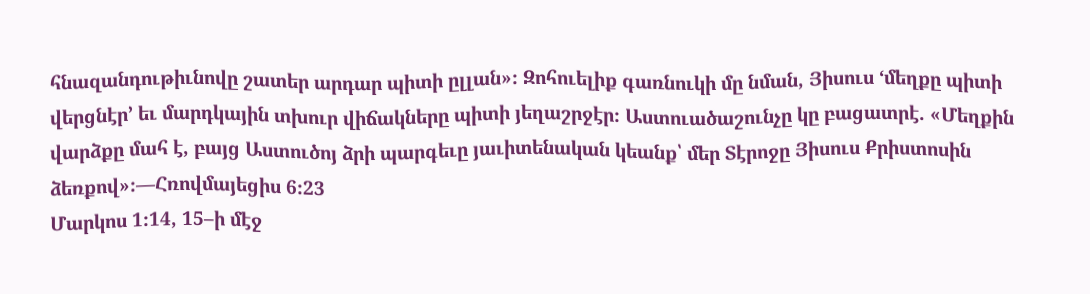հնազանդութիւնովը շատեր արդար պիտի ըլլան»։ Զոհուելիք գառնուկի մը նման, Յիսուս ‘մեղքը պիտի վերցնէր’ եւ մարդկային տխուր վիճակները պիտի յեղաշրջէր։ Աստուածաշունչը կը բացատրէ. «Մեղքին վարձքը մահ է, բայց Աստուծոյ ձրի պարգեւը յաւիտենական կեանք՝ մեր Տէրոջը Յիսուս Քրիստոսին ձեռքով»։—Հռովմայեցիս 6։23
Մարկոս 1։14, 15–ի մէջ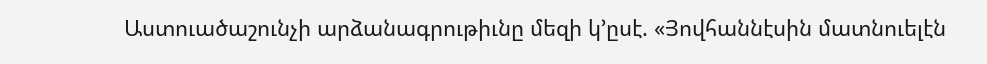Աստուածաշունչի արձանագրութիւնը մեզի կ’ըսէ. «Յովհաննէսին մատնուելէն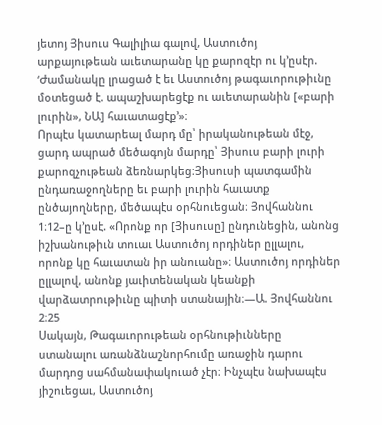յետոյ Յիսուս Գալիլիա գալով, Աստուծոյ արքայութեան աւետարանը կը քարոզէր ու կ’ըսէր. ‘Ժամանակը լրացած է եւ Աստուծոյ թագաւորութիւնը մօտեցած է. ապաշխարեցէք ու աւետարանին [«բարի լուրին», ՆԱ] հաւատացէք’»։
Որպէս կատարեալ մարդ մը՝ իրականութեան մէջ, ցարդ ապրած մեծագոյն մարդը՝ Յիսուս բարի լուրի քարոզչութեան ձեռնարկեց։Յիսուսի պատգամին ընդառաջողները եւ բարի լուրին հաւատք ընծայողները, մեծապէս օրհնուեցան։ Յովհաննու 1։12–ը կ’ըսէ. «Որոնք որ [Յիսուսը] ընդունեցին, անոնց իշխանութիւն տուաւ Աստուծոյ որդիներ ըլլալու, որոնք կը հաւատան իր անուանը»։ Աստուծոյ որդիներ ըլլալով, անոնք յաւիտենական կեանքի վարձատրութիւնը պիտի ստանային։—Ա. Յովհաննու 2։25
Սակայն, Թագաւորութեան օրհնութիւնները ստանալու առանձնաշնորհումը առաջին դարու մարդոց սահմանափակուած չէր։ Ինչպէս նախապէս յիշուեցաւ, Աստուծոյ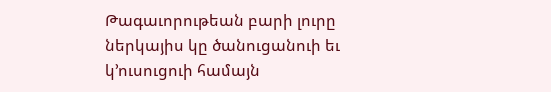Թագաւորութեան բարի լուրը ներկայիս կը ծանուցանուի եւ կ’ուսուցուի համայն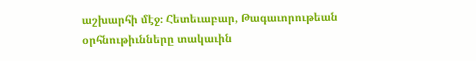աշխարհի մէջ։ Հետեւաբար, Թագաւորութեան օրհնութիւնները տակաւին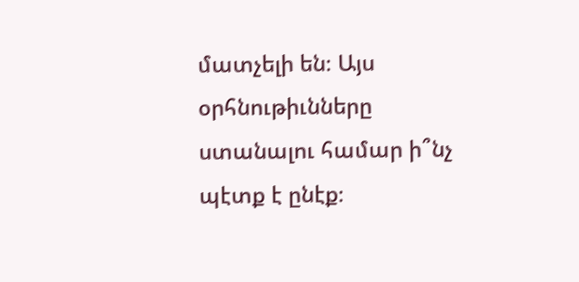մատչելի են։ Այս օրհնութիւնները ստանալու համար ի՞նչ պէտք է ընէք։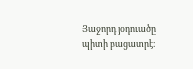Յաջորդ յօդուածը պիտի բացատրէ։